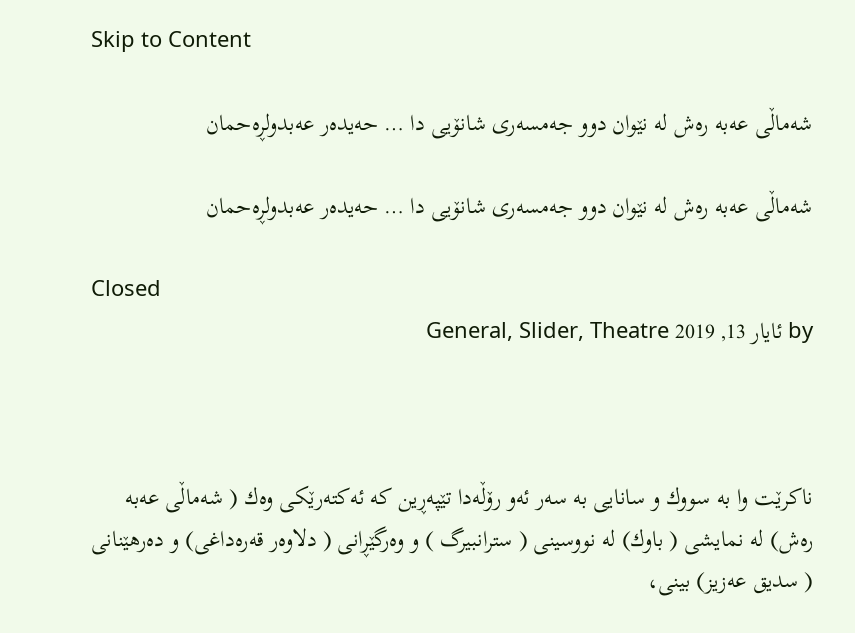Skip to Content

شه‌ماڵی عه‌به‌ ره‌ش له‌ نێوان دوو جه‌مسه‌ری شانۆیی دا … حه‌یده‌ر عه‌بدولڕه‌حمان

شه‌ماڵی عه‌به‌ ره‌ش له‌ نێوان دوو جه‌مسه‌ری شانۆیی دا … حه‌یده‌ر عه‌بدولڕه‌حمان

Closed
by ئایار 13, 2019 General, Slider, Theatre



ناكرێت وا به‌ سووك و سانایی به‌ سه‌ر ئه‌و رۆڵه‌دا تێپه‌ڕین كه‌ ئه‌كته‌رێكی وه‌ك ( شه‌ماڵی عه‌به‌ ره‌ش) له‌ نمایشی ( باوك) له‌ نووسینی ( سترانبیرگ ) و وه‌رگێڕانی ( دلاوه‌ر قه‌ره‌داغی) و ده‌رهێنانی ( سدیق عه‌زیز) بینی،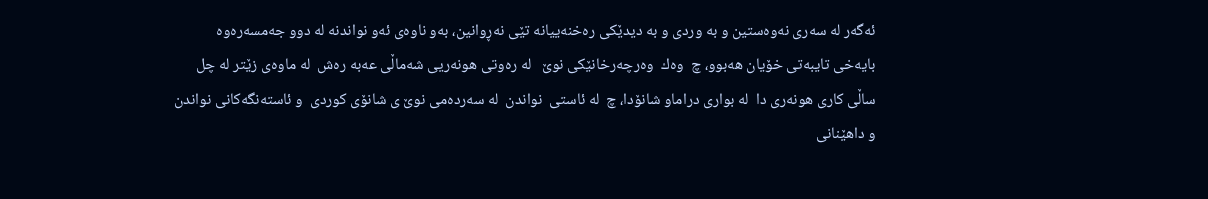ئه‌گه‌ر له‌ سه‌ری نه‌وه‌ستین و به‌ وردی و به‌ دیدێكی ره‌خنه‌ییانه‌ تێی نه‌ڕوانین، به‌و ناوه‌ی ئه‌و نواندنه‌ له‌ دوو جه‌مسه‌ره‌وه‌  بایه‌خی تایبه‌تی خۆیان هه‌بوو، چ  وه‌ك  وه‌رچه‌رخانێكی نوێ‌   له‌ ره‌وتی هونه‌ریی شه‌ماڵی عه‌به‌ ره‌ش  له‌ ماوه‌ی زێتر له‌ چل ساڵی كاری هونه‌ری دا  له‌ بواری دراماو شانۆدا، چ  له‌ ئاستی  نواندن  له‌ سه‌رده‌می نوێ‌ ی شانۆی كوردی  و ئاسته‌نگه‌كانی نواندن و داهێنانی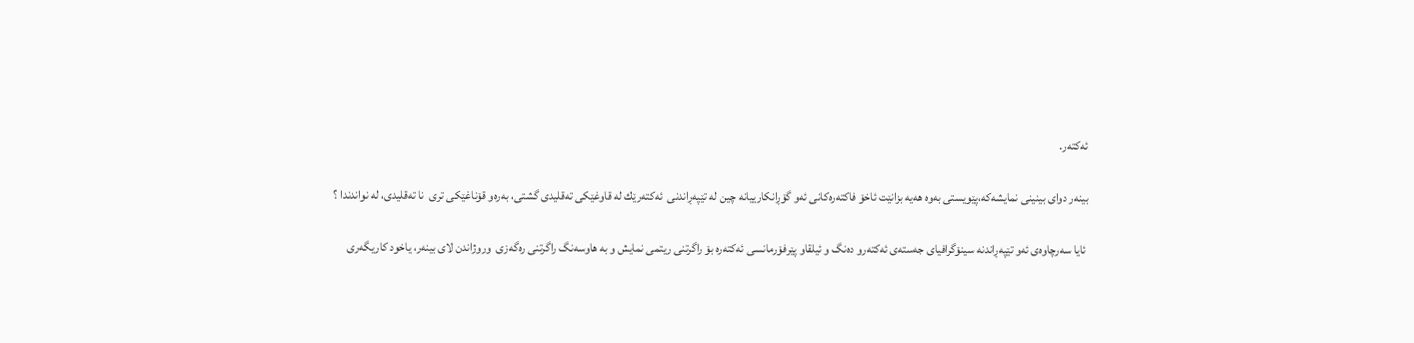ئه‌كته‌ر.

بینه‌ر دوای بینینی نمایشه‌كه‌،پێویستی به‌وه‌ هه‌یه‌ بزانێت ئاخۆ فاكته‌ره‌كانی ئه‌و گۆڕانكارییانه‌ چین له‌ تێپه‌ڕاندنی  ئه‌كته‌رێك له‌ قاوغێكی ته‌قلیدی گشتی، به‌ره‌و قۆناغێكی تری  نا ته‌قلیدی، له‌ نواندندا ؟

 ئایا سه‌رچاوه‌ی ئه‌و تێپه‌ڕاندنه‌ سینۆگرافیای جه‌سته‌ی ئه‌كته‌رو ده‌نگ و ئیلقاو پێرفۆرمانسی ئه‌كته‌ره‌ بۆ راگرتنی ریتمی نمایش و به‌ هاوسه‌نگ راگرتنی ره‌گه‌زی  وروژاندن لای بینه‌ر، یاخود كاریگه‌ری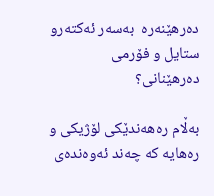ده‌رهێنه‌ره‌  به‌سه‌ر ئه‌كته‌رو ستایل و فۆرمی  ده‌رهێنانی؟

به‌ڵام ره‌هه‌ندێكی لۆژیكی و ره‌هایه‌ كه‌ چه‌ند ئه‌وه‌نده‌ی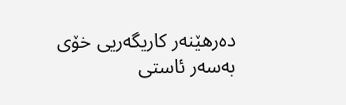ده‌رهێنه‌ر كاریگه‌ریی خۆی به‌سه‌ر ئاستی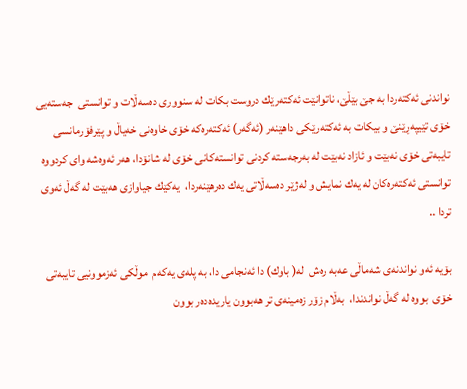نواندنی ئه‌كته‌ردا به‌ جێ‌ بێڵێ‌، ناتوانێت ئه‌كته‌رێك دروست بكات له‌ سنووری ده‌سه‌ڵات و توانستی  جه‌سته‌یی خۆی تێیپه‌ڕێنێ‌ و بیكات به‌ ئه‌كته‌رێكی داهێنه‌ر (ئه‌گه‌ر) ئه‌كته‌ره‌كه‌ خۆی خاوه‌نی خه‌یاڵ و پێرفۆرمانسی تایبه‌تی خۆی نه‌بێت و ئازاد نه‌بێت له‌ به‌رجه‌سته‌ كردنی توانسته‌كانی خۆی له‌ شانۆدا، هه‌ر ئه‌وه‌شه‌ وای كردووه‌ توانستی ئه‌كته‌ره‌كان له‌ یه‌ك نمایش و له‌ژێر ده‌سه‌ڵاتی یه‌ك ده‌رهێنه‌ردا،  یه‌كێك جیاوازی هه‌بێت له‌ گه‌ڵ ئه‌وی تردا ..

بۆیه‌ ئه‌و نواندنه‌ی شه‌ماڵی عه‌به‌ ره‌ش  له‌( باوك) دا ئه‌نجامی دا، به‌ پله‌ی یه‌كه‌م  موڵكی ئه‌زموونیی تایبه‌تی خۆی  بووه‌ له‌ گه‌ڵ نواندندا،  به‌ڵام زۆر زه‌مینه‌ی تر هه‌بوون یاریده‌ده‌ر بوون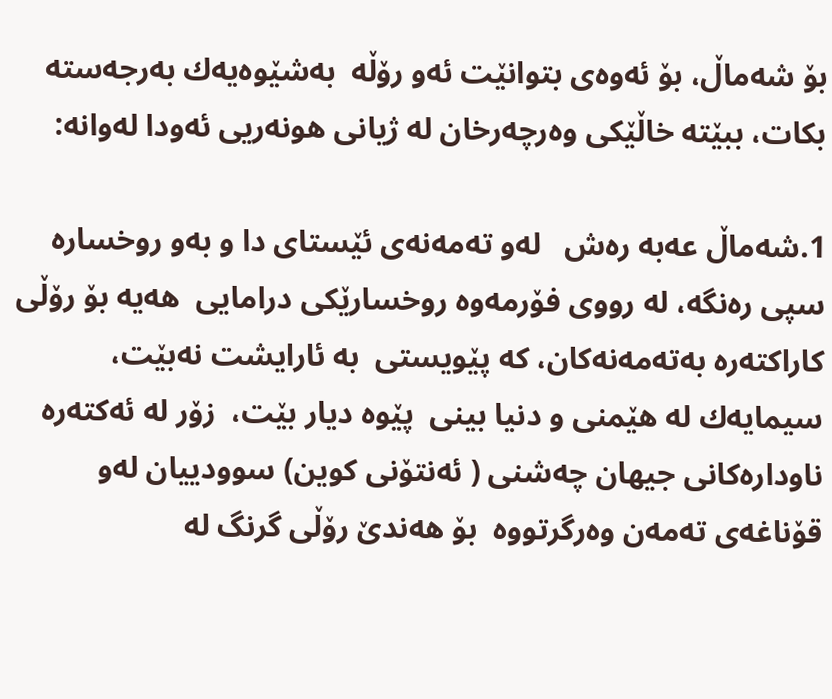بۆ شه‌ماڵ، بۆ ئه‌وه‌ی بتوانێت ئه‌و رۆڵه‌  به‌شێوه‌یه‌ك به‌رجه‌سته‌ بكات، ببێته‌ خاڵێكی وه‌رچه‌رخان له‌ ژیانی هونه‌ریی ئه‌ودا له‌وانه‌:

1.شه‌ماڵ عه‌به‌ ره‌ش   له‌و ته‌مه‌نه‌ی ئێستای دا و به‌و روخساره‌ سپی ره‌نگه‌، له‌ رووی فۆرمه‌وه‌ روخسارێكی درامایی  هه‌یه‌ بۆ رۆڵی  كاراكته‌ره‌ به‌ته‌مه‌نه‌كان، كه‌ پێویستی  به‌ ئارایشت نه‌بێت، سیمایه‌ك له‌ هێمنی و دنیا بینی  پێوه‌ دیار بێت،  زۆر له‌ ئه‌كته‌ره‌  ناوداره‌كانی جیهان چه‌شنی ( ئه‌نتۆنی كوین) سوودییان له‌و قۆناغه‌ی ته‌مه‌ن وه‌رگرتووه‌  بۆ هه‌ندێ‌ رۆڵی گرنگ له‌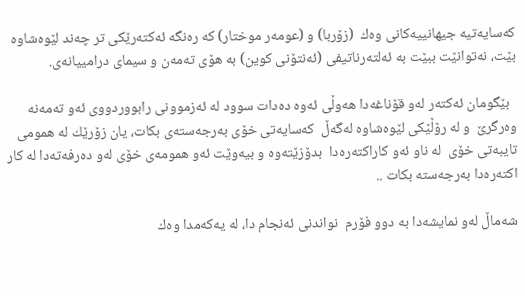كه‌سایه‌تیه‌ جیهانییه‌كانی وه‌ك  (زۆربا) و (عومه‌ر موختار) كه‌ ره‌نگه‌ ئه‌كته‌رێكی تر چه‌ند لێوه‌شاوه‌ بێت، نه‌توانێت ببێت به‌ ئه‌لته‌رناتیفی (ئه‌نتۆنی كوین) به‌ هۆی ته‌مه‌ن و سیمای درامییانه‌ی.

  بێگومان ئه‌كته‌ر له‌و قۆناغه‌دا هه‌وڵی ئه‌وه‌ ده‌دات سوود له‌ ئه‌زموونی رابووردووی ئه‌و ته‌مه‌نه‌ وه‌رگرێ‌  و له‌ رۆڵێكی لێوه‌شاوه‌ له‌گه‌ڵ  كه‌سایه‌تی خۆی به‌رجه‌سته‌ی بكات، یان زۆرێك له‌ همومی تایبه‌تی خۆی  له‌ ناو ئه‌و كاراكته‌ره‌دا  بدۆزێته‌وه‌ و بیه‌وێت ئه‌و همومه‌ی خۆی له‌و ده‌رفه‌ته‌دا له‌ كار اكته‌ره‌دا به‌رجه‌سته‌ بكات ..

شه‌ماڵ له‌و نمایشه‌دا به‌ دوو فۆرم  نواندنی ئه‌نجام دا، له‌ یه‌كه‌مدا وه‌ك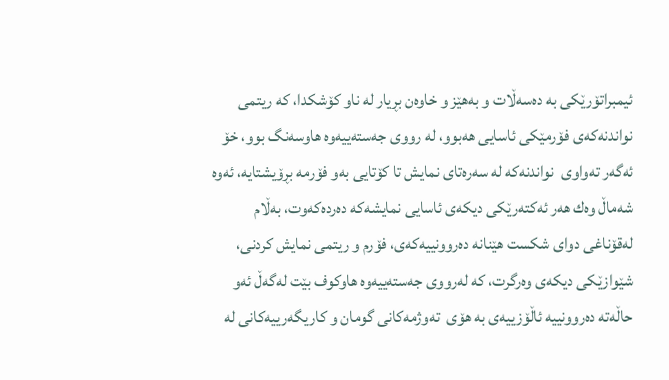ئیمبراتۆرێكی به‌ ده‌سه‌ڵات و به‌هێز و خاوه‌ن بڕیار له‌ ناو كۆشكدا، كه‌ ریتمی نواندنه‌كه‌ی فۆرمێكی ئاسایی هه‌بوو، له‌ رووی جه‌سته‌ییه‌وه‌ هاوسه‌نگ بوو، خۆ ئه‌گه‌ر ته‌واوی  نواندنه‌كه‌ له‌ سه‌ره‌تای نمایش تا كۆتایی به‌و فۆرمه‌ بڕۆیشتایه‌، ئه‌وه‌  شه‌ماڵ وه‌ك هه‌ر ئه‌كته‌رێكی دیكه‌ی ئاسایی نمایشه‌كه‌ ده‌رده‌كه‌وت، به‌ڵام  له‌قۆناغی دوای شكست هێنانه‌ ده‌روونییه‌كه‌ی، فۆرم و ریتمی نمایش كردنی،  شێوازێكی دیكه‌ی وه‌رگرت، كه‌ له‌رووی جه‌سته‌ییه‌وه‌ هاوكوف بێت له‌گه‌ڵ ئه‌و حاڵه‌ته‌ ده‌روونییه‌ ئاڵۆزییه‌ی به‌ هۆی  ته‌وژمه‌كانی گومان و كاریگه‌رییه‌كانی له‌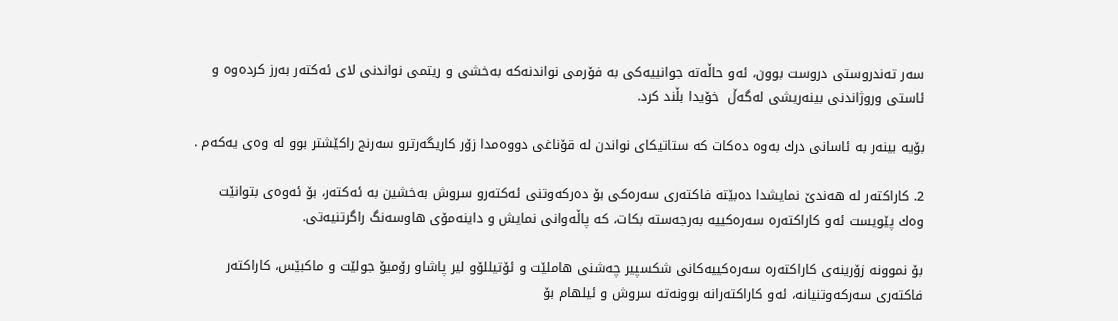سه‌ر ته‌ندروستی دروست بوون، ئه‌و حاڵه‌ته‌ جوانییه‌كی به‌ فۆرمی نواندنه‌كه‌ به‌خشی و ریتمی نواندنی لای ئه‌كته‌ر به‌رز كرده‌وه‌ و ئاستی وروژاندنی بینه‌ریشی له‌گه‌ڵ  خۆیدا بڵند كرد.

بۆیه‌ بینه‌ر به‌ ئاسانی درك به‌وه‌ ده‌كات كه‌ ستاتیكای نواندن له‌ قۆناغی دووه‌مدا زۆر كاریگه‌رترو سه‌رنج راكێشتر بوو له‌ وه‌ی یه‌كه‌م .

2. كاراكته‌ر له‌ هه‌ندێ‌ نمایشدا ده‌بێته‌ فاكته‌ری سه‌ره‌كی بۆ ده‌ركه‌وتنی ئه‌كته‌رو سروش به‌خشین به‌ ئه‌كته‌ر، بۆ ئه‌وه‌ی بتوانێت وه‌ك پێویست ئه‌و كاراكته‌ره‌ سه‌ره‌كییه‌ به‌رجه‌سته‌ بكات، كه‌ پاڵه‌وانی نمایش و داینه‌مۆی هاوسه‌نگ راگرتنیه‌تی.

بۆ نموونه‌ زۆرینه‌ی كاراكته‌ره‌ سه‌ره‌كییه‌كانی شكسپیر چه‌شنی هاملێت و ئۆتیللۆو لیر پاشاو رۆمیۆ جولێت و ماكبێس، كاراكته‌ر فاكته‌ری سه‌ركه‌وتنیانه‌، ئه‌و كاراكته‌رانه‌ بوونه‌ته‌ سروش و ئیلهام بۆ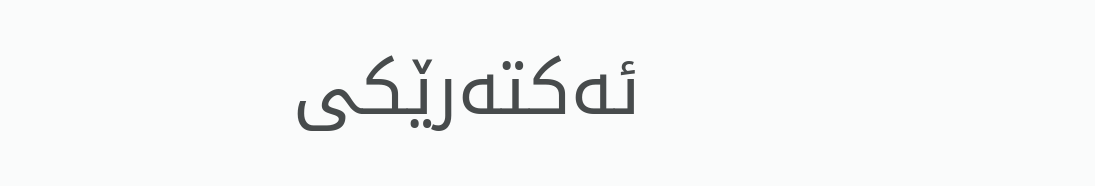ئه‌كته‌رێكی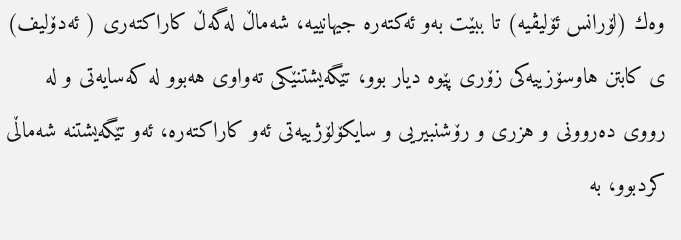وه‌ك (لۆرانس ئۆلیڤیه‌) تا ببێت به‌و ئه‌كته‌ره‌ جیهانییه‌، شه‌ماڵ له‌گه‌ڵ كاراكته‌ری ( ئه‌دۆلیف) ی كابتن هاوسۆزییه‌كی زۆری پێوه‌ دیار بوو، تێگه‌یشتنێكی ته‌واوی هه‌بوو له‌ كه‌سایه‌تی و له‌ رووی ده‌روونی و هزری و رۆشنبیریی و سایكۆلۆژییه‌تی ئه‌و كاراكته‌ره‌، ئه‌و تێگه‌یشتنه‌ شه‌ماڵی كردبوو، به‌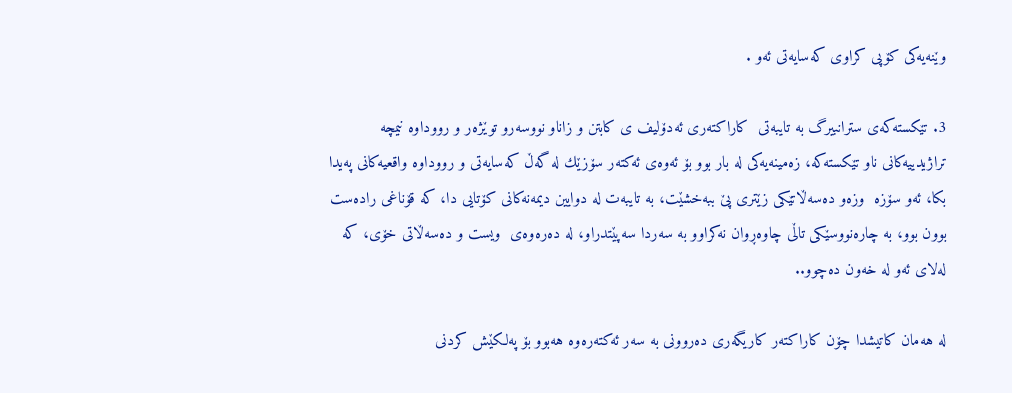وێنه‌یه‌كی كۆپی كراوی كه‌سایه‌تی ئه‌و .

3. تێكسته‌كه‌ی سترانبیرگ به‌ تایبه‌تی  كاراكته‌ری ئه‌دۆلیف ی كابتن و زاناو نووسه‌رو توێژه‌ر و رووداوه‌ نیمچه‌ تراژیدییه‌كانی ناو تێكسته‌كه‌، زه‌مینه‌یه‌كی له‌ بار بوو بۆ ئه‌وه‌ی ئه‌كته‌ر سۆزێك له‌ گه‌ڵ كه‌سایه‌تی و رووداوه‌ واقعیه‌كانی په‌یدا بكا، ئه‌و سۆزه‌  وزه‌و ده‌سه‌ڵاتێكی زێتری پێ‌ ببه‌خشێت، به‌ تایبه‌ت له‌ دوایین دیمه‌نه‌كانی كۆتایی دا، كه‌ قۆناغی راده‌ست بوون بوو، به‌ چاره‌نووسێكی تاڵی چاوه‌ڕوان نه‌كراوو به‌ سه‌ردا سه‌پێتدراو، له‌ ده‌ره‌وه‌ی  ویست و ده‌سه‌ڵاتی خۆی، كه‌ له‌لای ئه‌و له‌ خه‌ون ده‌چوو..

له‌ هه‌مان كاتیشدا چۆن كاراكته‌ر كاریگه‌ری ده‌روونی به‌ سه‌ر ئه‌كته‌ره‌وه‌ هه‌بوو بۆ په‌لكێش كردنی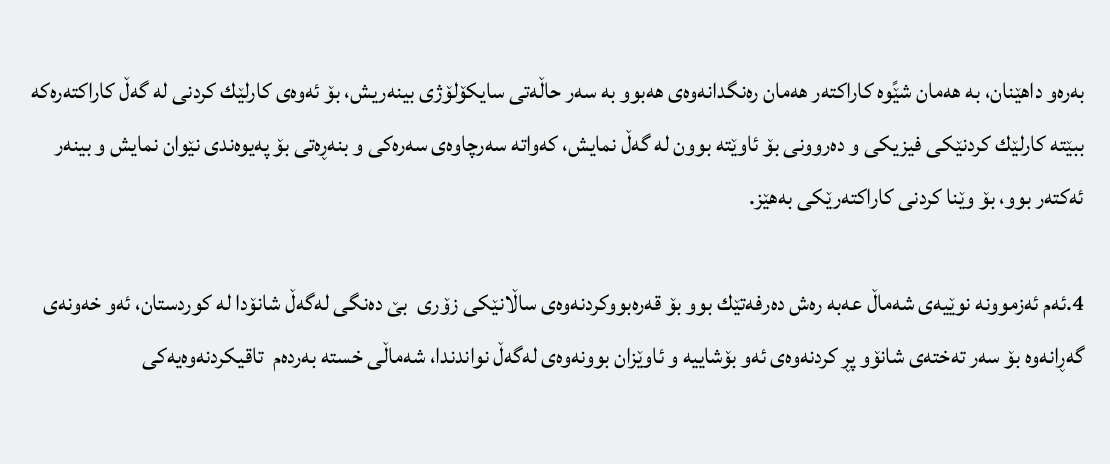به‌ره‌و داهێنان، به‌ هه‌مان شێًوه‌ كاراكته‌ر هه‌مان ره‌نگدانه‌وه‌ی هه‌بوو به‌ سه‌ر حاڵه‌تی سایكۆلۆژی بینه‌ریش، بۆ ئه‌وه‌ی كارلێك كردنی له‌ گه‌ڵ كاراكته‌ره‌كه‌ ببێته‌ كارلێك كردنێكی فیزیكی و ده‌روونی بۆ ئاوێته‌ بوون له‌ گه‌ڵ نمایش، كه‌واته‌ سه‌رچاوه‌ی سه‌ره‌كی و بنه‌ڕه‌تی بۆ په‌یوه‌ندی نێوان نمایش و بینه‌ر ئه‌كته‌ر بوو، بۆ وێنا كردنی كاراكته‌رێكی به‌هێز.

4.ئه‌م ئه‌زموونه‌ نوێیه‌ی شه‌ماڵ عه‌به‌ ره‌ش ده‌رفه‌تێك بوو بۆ قه‌ره‌بووكردنه‌وه‌ی ساڵانێكی زۆری  بێ‌ ده‌نگی له‌گه‌ڵ شانۆدا له‌ كوردستان، ئه‌و خه‌ونه‌ی گه‌ڕانه‌وه‌ بۆ سه‌ر ته‌خته‌ی شانۆو پڕ كردنه‌وه‌ی ئه‌و بۆشاییه‌ و ئاوێزان بوونه‌وه‌ی له‌گه‌ڵ نواندندا، شه‌ماڵی خسته‌ به‌رده‌م  تاقیكردنه‌وه‌یه‌كی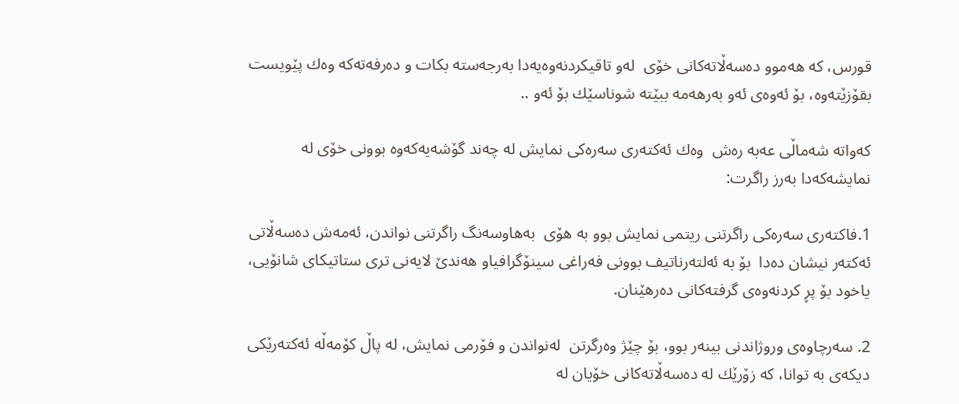قورس، كه‌ هه‌موو ده‌سه‌ڵاته‌كانی خۆی  له‌و تاقیكردنه‌وه‌یه‌دا به‌رجه‌سته‌ بكات و ده‌رفه‌ته‌كه‌ وه‌ك پێویست بقۆزێته‌وه‌، بۆ ئه‌وه‌ی ئه‌و به‌رهه‌مه‌ ببێته‌ شوناسێك بۆ ئه‌و ..

كه‌واته‌ شه‌ماڵی عه‌به‌ ره‌ش  وه‌ك ئه‌كته‌ری سه‌ره‌كی نمایش له‌ چه‌ند گۆشه‌یه‌كه‌وه‌ بوونی خۆی له‌ نمایشه‌كه‌دا به‌رز راگرت:

1.فاكته‌ری سه‌ره‌كی راگرتنی ریتمی نمایش بوو به‌ هۆی  به‌هاوسه‌نگ راگرتنی نواندن، ئه‌مه‌ش ده‌سه‌ڵاتی ئه‌كته‌ر نیشان ده‌دا  بۆ به‌ ئه‌لته‌رناتیف بوونی فه‌راغی سینۆگرافیاو هه‌ندێ‌ لایه‌نی تری ستاتیكای شانۆیی، یاخود بۆ پڕ كردنه‌وه‌ی گرفته‌كانی ده‌رهێنان.

2. سه‌رچاوه‌ی وروژاندنی بینه‌ر بوو، بۆ چێژ وه‌رگرتن  له‌نواندن و فۆرمی نمایش، له‌ پاڵ كۆمه‌ڵه‌ ئه‌كته‌رێكی دیكه‌ی به‌ توانا، كه‌ زۆرێك له‌ ده‌سه‌ڵاته‌كانی خۆیان له‌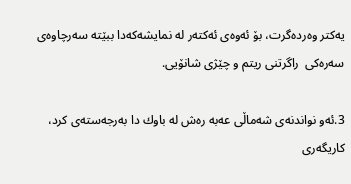یه‌كتر وه‌رده‌گرت، بۆ ئه‌وه‌ی ئه‌كته‌ر له‌ نمایشه‌كه‌دا ببێته‌ سه‌رچاوه‌ی سه‌ره‌كی  راگرتنی ریتم و چێژی شانۆیی.

3.ئه‌و نواندنه‌ی شه‌ماڵی عه‌به‌ ره‌ش له‌ باوك دا به‌رجه‌سته‌ی كرد، كاریگه‌ری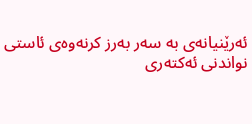ئه‌رێنیانه‌ی به‌ سه‌ر به‌رز كرنه‌وه‌ی ئاستی نواندنی ئه‌كته‌ری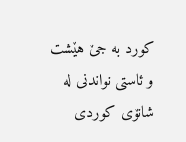كورد به‌ جێ‌ هێشت و ئاستی نواندنی له‌ شانۆی كوردی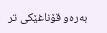به‌ره‌و قۆناغێكی تر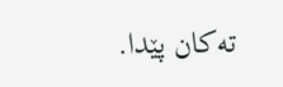ته‌كان پێدا.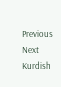Previous
Next
Kurdish